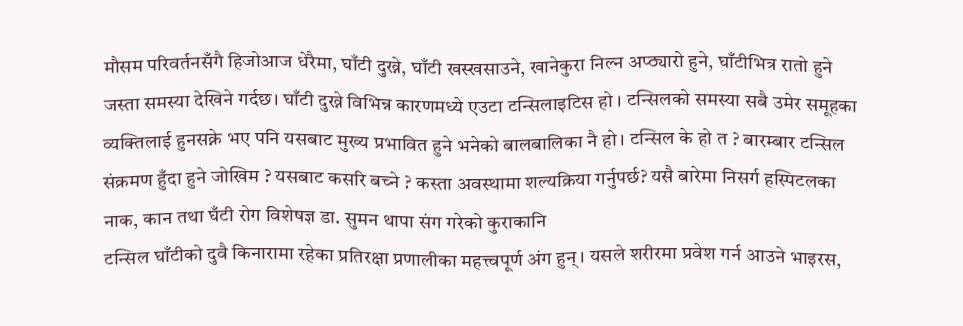मौसम परिवर्तनसँगै हिजोआज धेरैमा, घाँटी दुख्ने, घाँटी खस्खसाउने, खानेकुरा निल्न अप्ठ्यारो हुने, घाँटीभित्र रातो हुने जस्ता समस्या देखिने गर्दछ। घाँटी दुख्ने विभिन्न कारणमध्ये एउटा टन्सिलाइटिस हो । टन्सिलको समस्या सबै उमेर समूहका व्यक्तिलाई हुनसक्ने भए पनि यसबाट मुख्य प्रभावित हुने भनेको बालबालिका नै हो। टन्सिल के हो त ? बारम्बार टन्सिल संक्रमण हुँदा हुने जोखिम ? यसबाट कसरि बच्ने ? कस्ता अवस्थामा शल्यक्रिया गर्नुपर्छ? यसै बारेमा निसर्ग हस्पिटलका नाक, कान तथा घँटी रोग विशेषज्ञ डा. सुमन थापा संग गरेको कुराकानि
टन्सिल घाँटीको दुवै किनारामा रहेका प्रतिरक्षा प्रणालीका महत्त्वपूर्ण अंग हुन्। यसले शरीरमा प्रवेश गर्न आउने भाइरस,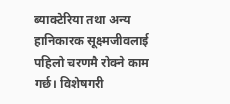ब्याक्टेरिया तथा अन्य हानिकारक सूक्ष्मजीवलाई पहिलो चरणमै रोक्ने काम गर्छ। विशेषगरी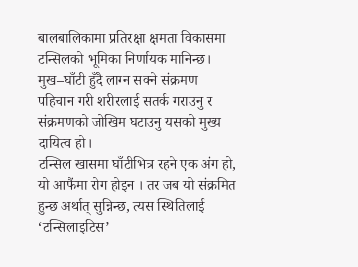बालबालिकामा प्रतिरक्षा क्षमता विकासमा टन्सिलको भूमिका निर्णायक मानिन्छ। मुख–घाँटी हुँदै लाग्न सक्ने संक्रमण पहिचान गरी शरीरलाई सतर्क गराउनु र संक्रमणको जोखिम घटाउनु यसको मुख्य दायित्व हो।
टन्सिल खासमा घाँटीभित्र रहने एक अंग हो, यो आफैंमा रोग होइन । तर जब यो संक्रमित हुन्छ अर्थात् सुन्निन्छ, त्यस स्थितिलाई ‘टन्सिलाइटिस’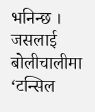भनिन्छ । जसलाई बोलीचालीमा ‘टन्सिल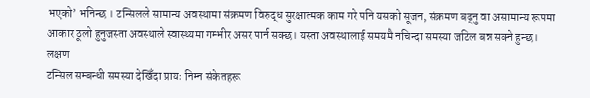भएको’ भनिन्छ । टन्सिलले सामान्य अवस्थामा संक्रमण विरुद्ध सुरक्षात्मक काम गरे पनि यसको सूजन, संक्रमण बढ्नु वा असामान्य रूपमा आकार ठूलो हुनुजस्ता अवस्थाले स्वास्थ्यमा गम्भीर असर पार्न सक्छ। यस्ता अवस्थालाई समयमै नचिन्दा समस्या जटिल बन्न सक्ने हुन्छ।
लक्षण
टन्सिल सम्बन्धी समस्या देखिँदा प्रायः निम्न संकेतहरू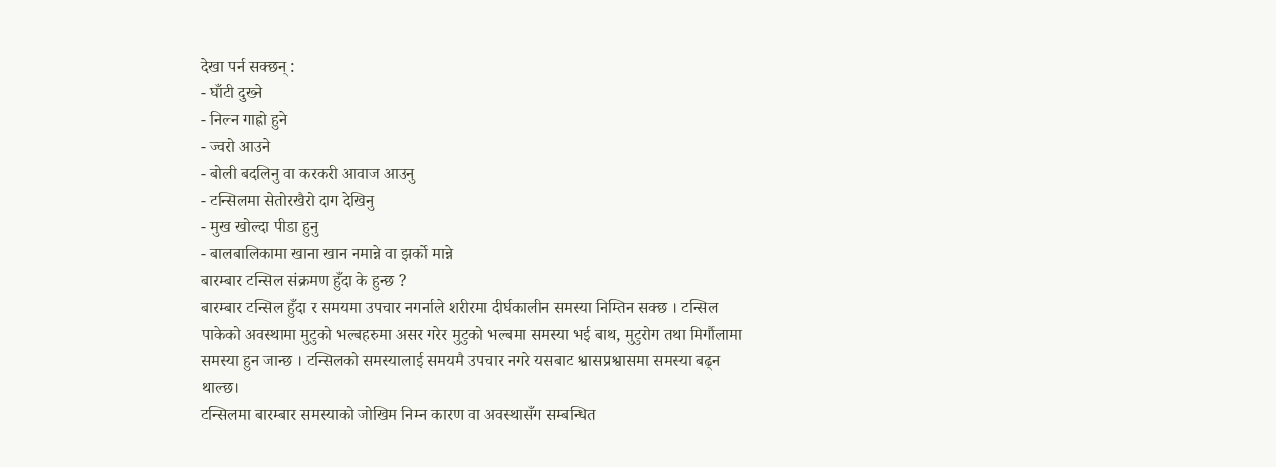देखा पर्न सक्छन् :
- घाँटी दुख्ने
- निल्न गाह्रो हुने
- ज्वरो आउने
- बोली बदलिनु वा करकरी आवाज आउनु
- टन्सिलमा सेतोरखैरो दाग देखिनु
- मुख खोल्दा पीडा हुनु
- बालबालिकामा खाना खान नमान्ने वा झर्को मान्ने
बारम्बार टन्सिल संक्रमण हुँदा के हुन्छ ?
बारम्बार टन्सिल हुँदा र समयमा उपचार नगर्नाले शरीरमा दीर्घकालीन समस्या निम्तिन सक्छ । टन्सिल पाकेको अवस्थामा मुटुको भल्बहरुमा असर गरेर मुटुको भल्बमा समस्या भई बाथ, मुटुरोग तथा मिर्गौलामा समस्या हुन जान्छ । टन्सिलको समस्यालाई समयमै उपचार नगरे यसबाट श्वासप्रश्वासमा समस्या बढ्न थाल्छ।
टन्सिलमा बारम्बार समस्याको जोखिम निम्न कारण वा अवस्थासँग सम्बन्धित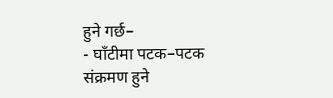हुने गर्छ–
- घाँटीमा पटक–पटक संक्रमण हुने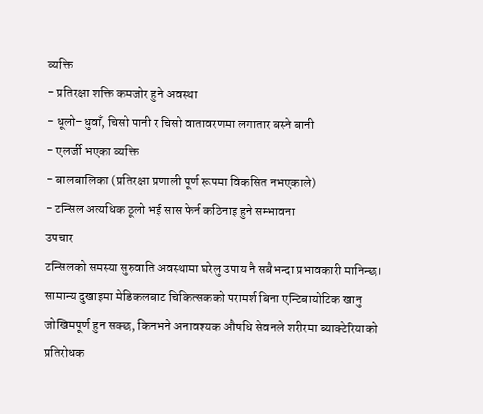व्यक्ति
- प्रतिरक्षा शक्ति कमजोर हुने अवस्था
- धूलो–धुवाँ, चिसो पानी र चिसो वातावरणमा लगातार बस्ने बानी
- एलर्जी भएका व्यक्ति
- बालबालिका (प्रतिरक्षा प्रणाली पूर्ण रूपमा विकसित नभएकाले)
- टन्सिल अत्यधिक ठूलो भई सास फेर्न कठिनाइ हुने सम्भावना
उपचार
टन्सिलको समस्या सुरुवाति अवस्थामा घरेलु उपाय नै सबैभन्दा प्रभावकारी मानिन्छ। सामान्य दुखाइमा मेडिकलबाट चिकित्सकको परामर्श बिना एन्टिबायोटिक खानु जोखिमपूर्ण हुन सक्छ, किनभने अनावश्यक औषधि सेवनले शरीरमा ब्याक्टेरियाको प्रतिरोधक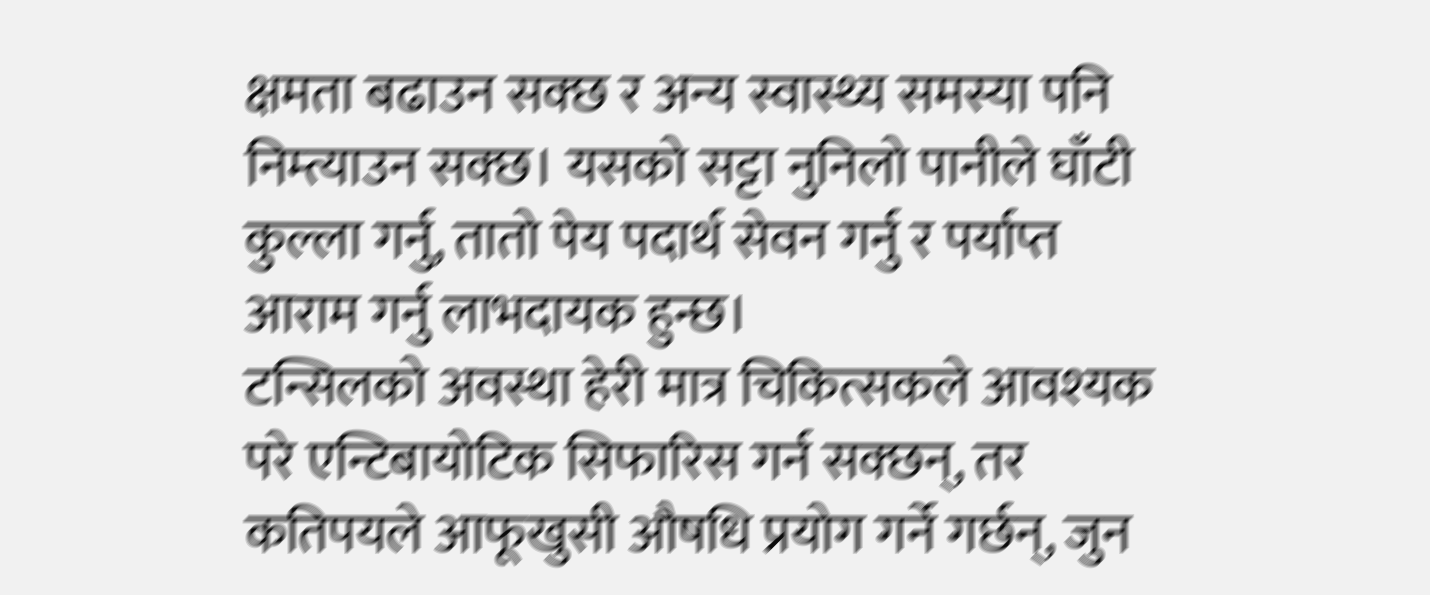क्षमता बढाउन सक्छ र अन्य स्वास्थ्य समस्या पनि निम्त्याउन सक्छ। यसको सट्टा नुनिलो पानीले घाँटी कुल्ला गर्नु, तातो पेय पदार्थ सेवन गर्नु र पर्याप्त आराम गर्नु लाभदायक हुन्छ।
टन्सिलको अवस्था हेरी मात्र चिकित्सकले आवश्यक परे एन्टिबायोटिक सिफारिस गर्न सक्छन्, तर कतिपयले आफूखुसी औषधि प्रयोग गर्ने गर्छन्, जुन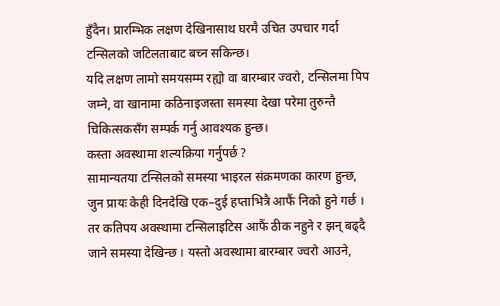हुँदैन। प्रारम्भिक लक्षण देखिनासाथ घरमै उचित उपचार गर्दा टन्सिलको जटिलताबाट बच्न सकिन्छ।
यदि लक्षण लामो समयसम्म रह्यो वा बारम्बार ज्वरो, टन्सिलमा पिप जम्ने, वा खानामा कठिनाइजस्ता समस्या देखा परेमा तुरुन्तै चिकित्सकसँग सम्पर्क गर्नु आवश्यक हुन्छ।
कस्ता अवस्थामा शल्यक्रिया गर्नुपर्छ ?
सामान्यतया टन्सिलको समस्या भाइरल संक्रमणका कारण हुन्छ, जुन प्रायः केही दिनदेखि एक–दुई हप्ताभित्रै आफैं निको हुने गर्छ । तर कतिपय अवस्थामा टन्सिलाइटिस आफैं ठीक नहुने र झन् बढ्दै जाने समस्या देखिन्छ । यस्तो अवस्थामा बारम्बार ज्वरो आउने,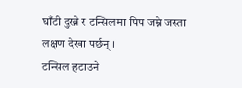घाँटी दुख्ने र टन्सिलमा पिप जम्ने जस्ता लक्षण देखा पर्छन् ।
टन्सिल हटाउने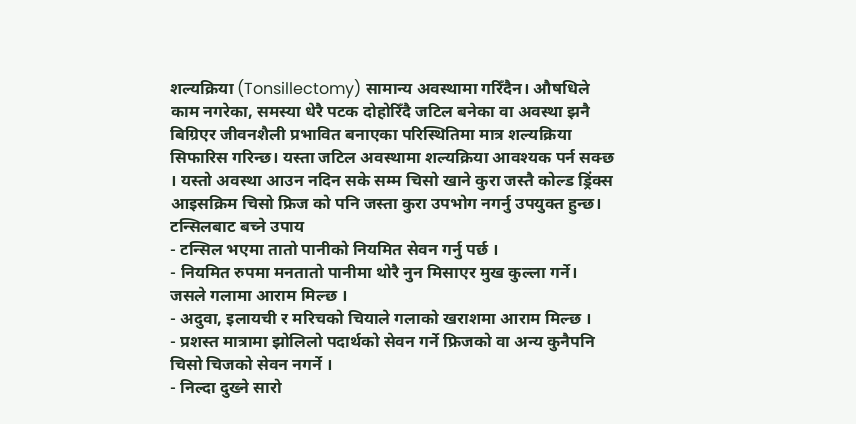शल्यक्रिया (Tonsillectomy) सामान्य अवस्थामा गरिँदैन। औषधिले काम नगरेका, समस्या धेरै पटक दोहोरिँदै जटिल बनेका वा अवस्था झनै बिग्रिएर जीवनशैली प्रभावित बनाएका परिस्थितिमा मात्र शल्यक्रिया सिफारिस गरिन्छ। यस्ता जटिल अवस्थामा शल्यक्रिया आवश्यक पर्न सक्छ । यस्तो अवस्था आउन नदिन सके सम्म चिसो खाने कुरा जस्तै कोल्ड ड्रिंक्स आइसक्रिम चिसो फ्रिज को पनि जस्ता कुरा उपभोग नगर्नु उपयुक्त हुन्छ।
टन्सिलबाट बच्ने उपाय
- टन्सिल भएमा तातो पानीको नियमित सेवन गर्नु पर्छ ।
- नियमित रुपमा मनतातो पानीमा थोरै नुन मिसाएर मुख कुल्ला गर्ने। जसले गलामा आराम मिल्छ ।
- अदुवा, इलायची र मरिचको चियाले गलाको खराशमा आराम मिल्छ ।
- प्रशस्त मात्रामा झोलिलो पदार्थको सेवन गर्ने फ्रिजको वा अन्य कुनैपनि चिसो चिजको सेवन नगर्ने ।
- निल्दा दुख्ने सारो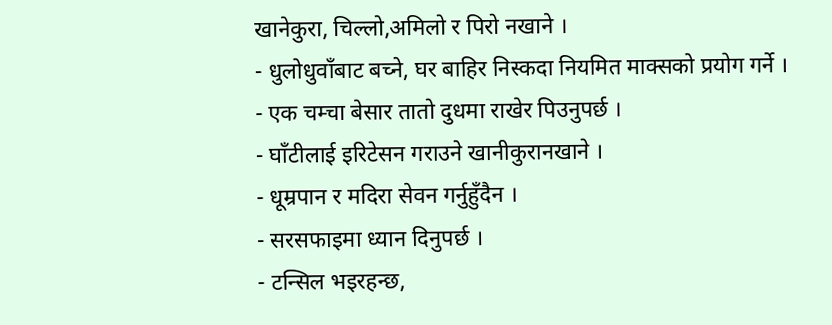खानेकुरा, चिल्लो,अमिलो र पिरो नखाने ।
- धुलोधुवाँबाट बच्ने, घर बाहिर निस्कदा नियमित माक्सको प्रयोग गर्ने ।
- एक चम्चा बेसार तातो दुधमा राखेर पिउनुपर्छ ।
- घाँटीलाई इरिटेसन गराउने खानीकुरानखाने ।
- धूम्रपान र मदिरा सेवन गर्नुहुँदैन ।
- सरसफाइमा ध्यान दिनुपर्छ ।
- टन्सिल भइरहन्छ,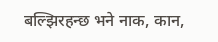बल्झिरहन्छ भने नाक, कान,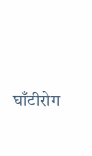घाँटीरोग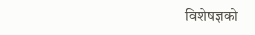विशेषज्ञको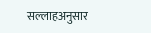सल्लाहअनुसार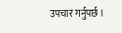उपचार गर्नुपर्छ ।